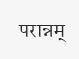परान्नम्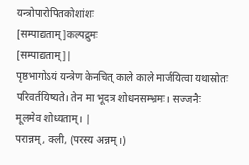यन्त्रोपारोपितकोशांशः
[सम्पाद्यताम्]कल्पद्रुमः
[सम्पाद्यताम्]|
पृष्ठभागोऽयं यन्त्रेण केनचित् काले काले मार्जयित्वा यथास्रोतः परिवर्तयिष्यते। तेन मा भूदत्र शोधनसम्भ्रमः। सज्जनैः मूलमेव शोध्यताम्। |
परान्नम्, क्ली, (परस्य अन्नम् ।)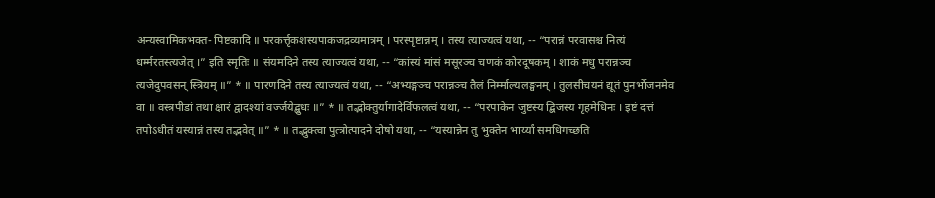अन्यस्वामिकभक्त- पिष्टकादि ॥ परकर्त्तृकशस्यपाकजद्रव्यमात्रम् । परस्पृष्टान्नम् । तस्य त्याज्यत्वं यथा, -- “परान्नं परवासश्च नित्यं धर्म्मरतस्त्यजेत् ।” इति स्मृतिः ॥ संयमदिने तस्य त्याज्यत्वं यथा, -- “कांस्यं मांसं मसूरञ्च चणकं कोरदूषकम् । शाकं मधु परान्नञ्च त्यजेदुपवसन् स्त्रियम् ॥” * ॥ पारणदिने तस्य त्याज्यत्वं यथा, -- “अभ्यङ्गञ्च परान्नञ्च तैलं निर्म्माल्यलङ्घनम् । तुलसीचयनं द्यूतं पुनर्भोजनमेव वा ॥ वस्त्रपीडां तथा क्षारं द्वादश्यां वर्ज्जयेद्बुधः ॥” * ॥ तद्भोक्तुर्यागादेर्विफलत्वं यथा, -- “परपाकेन जुष्टस्य द्बिजस्य गृहमेधिनः । इष्टं दत्तं तपोऽधीतं यस्यान्नं तस्य तद्भवेत् ॥” * ॥ तद्भुक्त्वा पुत्त्रोत्पादने दोषो यथा, -- “यस्यान्नेन तु भुक्तेन भार्य्यां समधिगच्छति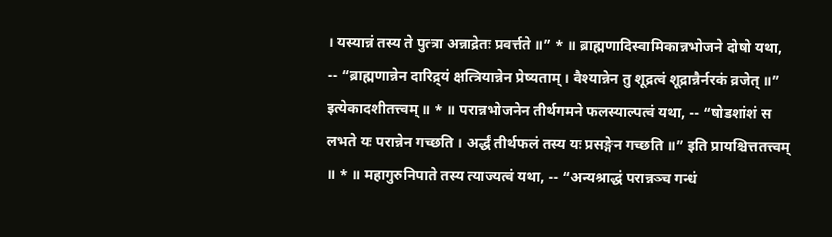। यस्यान्नं तस्य ते पुत्त्रा अन्नाद्रेतः प्रवर्त्तते ॥” * ॥ ब्राह्मणादिस्वामिकान्नभोजने दोषो यथा, -- “ब्राह्मणान्नेन दारिद्र्यं क्षत्त्रियान्नेन प्रेष्यताम् । वैश्यान्नेन तु शूद्रत्वं शूद्रान्नैर्नरकं व्रजेत् ॥” इत्येकादशीतत्त्वम् ॥ * ॥ परान्नभोजनेन तीर्थगमने फलस्याल्पत्वं यथा, -- “षोडशांशं स लभते यः परान्नेन गच्छति । अर्द्धं तीर्थफलं तस्य यः प्रसङ्गेन गच्छति ॥” इति प्रायश्चित्ततत्त्वम् ॥ * ॥ महागुरुनिपाते तस्य त्याज्यत्वं यथा, -- “अन्यश्राद्धं परान्नञ्च गन्धं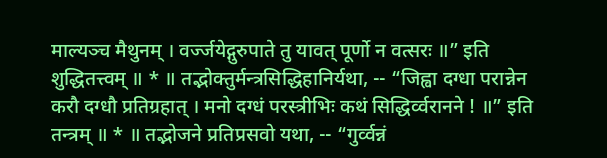माल्यञ्च मैथुनम् । वर्ज्जयेद्गुरुपाते तु यावत् पूर्णो न वत्सरः ॥” इति शुद्धितत्त्वम् ॥ * ॥ तद्भोक्तुर्मन्त्रसिद्धिहानिर्यथा, -- “जिह्वा दग्धा परान्नेन करौ दग्धौ प्रतिग्रहात् । मनो दग्धं परस्त्रीभिः कथं सिद्धिर्व्वरानने ! ॥” इति तन्त्रम् ॥ * ॥ तद्भोजने प्रतिप्रसवो यथा, -- “गुर्व्वन्नं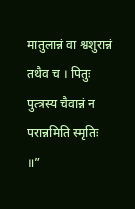मातुलान्नं वा श्वशुरान्नं तथैव च । पितुः पुत्त्रस्य चैवान्नं न परान्नमिति स्मृतिः ॥”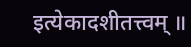इत्येकादशीतत्त्वम् ॥